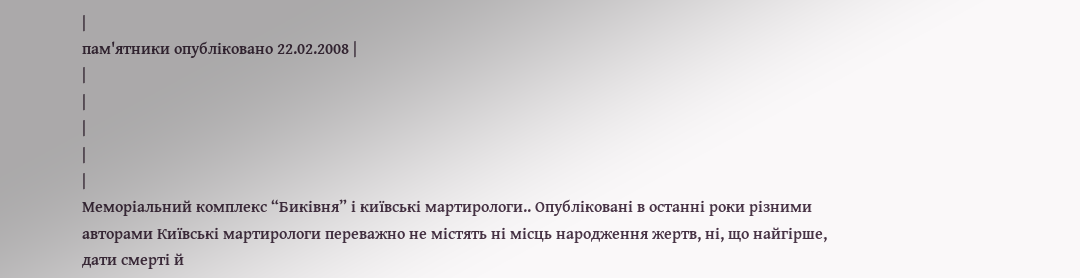|
пам'ятники опубліковано 22.02.2008 |
|
|
|
|
|
Меморіальний комплекс “Биківня” і київські мартирологи.. Опубліковані в останні роки різними авторами Київські мартирологи переважно не містять ні місць народження жертв, ні, що найгірше, дати смерті й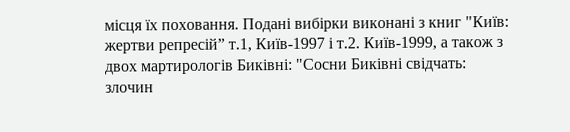місця їх поховання. Подані вибірки виконані з книг "Київ: жертви репресій” т.1, Київ-1997 і т.2. Київ-1999, а також з двох мартирологів Биківні: "Сосни Биківні свідчать: злочин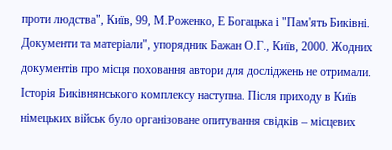проти людства", Київ, 99, М.Роженко, Е Богацька і "Пам'ять Биківні. Документи та матеріали", упорядник Бажан О.Г., Київ, 2000. Жодних документів про місця поховання автори для досліджень не отримали. Історія Биківнянського комплексу наступна. Після приходу в Київ німецьких військ було організоване опитування свідків – місцевих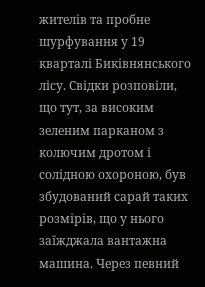жителів та пробне шурфування у 19 кварталі Биківнянського лісу. Свідки розповіли, що тут, за високим зеленим парканом з колючим дротом і солідною охороною, був збудований сарай таких розмірів, що у нього заїжджала вантажна машина. Через певний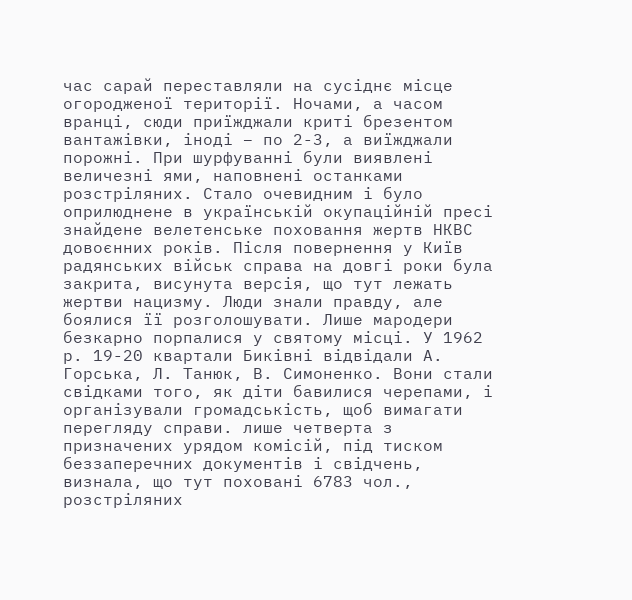час сарай переставляли на сусіднє місце огородженої території. Ночами, а часом вранці, сюди приїжджали криті брезентом вантажівки, іноді – по 2-3, а виїжджали порожні. При шурфуванні були виявлені величезні ями, наповнені останками розстріляних. Стало очевидним і було оприлюднене в українській окупаційній пресі знайдене велетенське поховання жертв НКВС довоєнних років. Після повернення у Київ радянських військ справа на довгі роки була закрита, висунута версія, що тут лежать жертви нацизму. Люди знали правду, але боялися її розголошувати. Лише мародери безкарно порпалися у святому місці. У 1962 р. 19-20 квартали Биківні відвідали А. Горська, Л. Танюк, В. Симоненко. Вони стали свідками того, як діти бавилися черепами, і організували громадськість, щоб вимагати перегляду справи. лише четверта з призначених урядом комісій, під тиском беззаперечних документів і свідчень, визнала, що тут поховані 6783 чол., розстріляних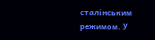сталінським режимом. У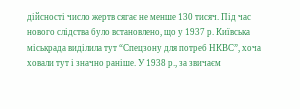дійсності число жертв сягає не менше 130 тисяч. Під час нового слідства було встановлено, що у 1937 р. Київська міськрада виділила тут “Спецзону для потреб НКВС”, хоча ховали тут і значно раніше. У 1938 р., за звичаєм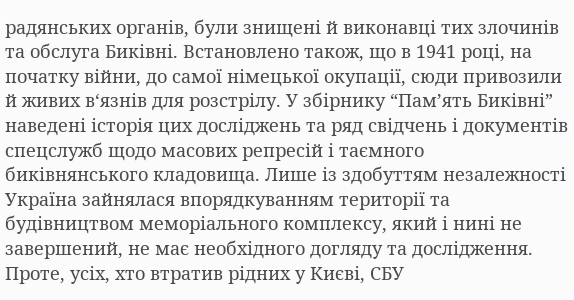радянських органів, були знищені й виконавці тих злочинів та обслуга Биківні. Встановлено також, що в 1941 році, на початку війни, до самої німецької окупації, сюди привозили й живих в‘язнів для розстрілу. У збірнику “Пам’ять Биківні” наведені історія цих досліджень та ряд свідчень і документів спецслужб щодо масових репресій і таємного биківнянського кладовища. Лише із здобуттям незалежності Україна зайнялася впорядкуванням території та будівництвом меморіального комплексу, який і нині не завершений, не має необхідного догляду та дослідження. Проте, усіх, хто втратив рідних у Києві, СБУ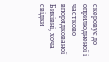скеровує до оприлюдненої і частково впорядкованої Биківні, хоча свідки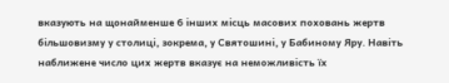вказують на щонайменше 6 інших місць масових поховань жертв більшовизму у столиці, зокрема, у Святошині, у Бабиному Яру. Навіть наближене число цих жертв вказує на неможливість їх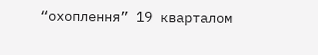“охоплення” 19 кварталом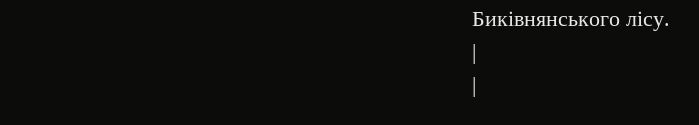Биківнянського лісу.
|
|